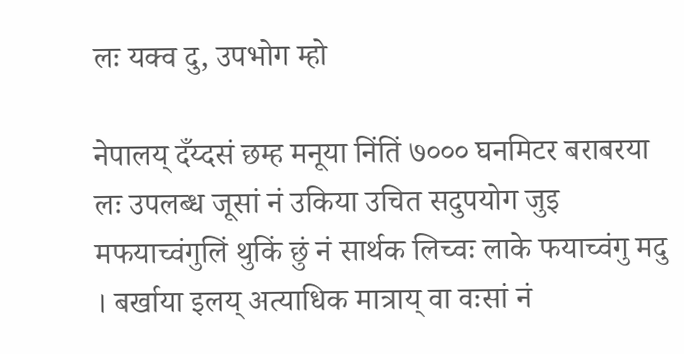लः यक्व दु, उपभोग म्हो

नेपालय् दँय्दसं छम्ह मनूया निंतिं ७००० घनमिटर बराबरया लः उपलब्ध जूसां नं उकिया उचित सदुपयोग जुइ मफयाच्वंगुलिं थुकिं छुं नं सार्थक लिच्वः लाके फयाच्वंगु मदु । बर्खाया इलय् अत्याधिक मात्राय् वा वःसां नं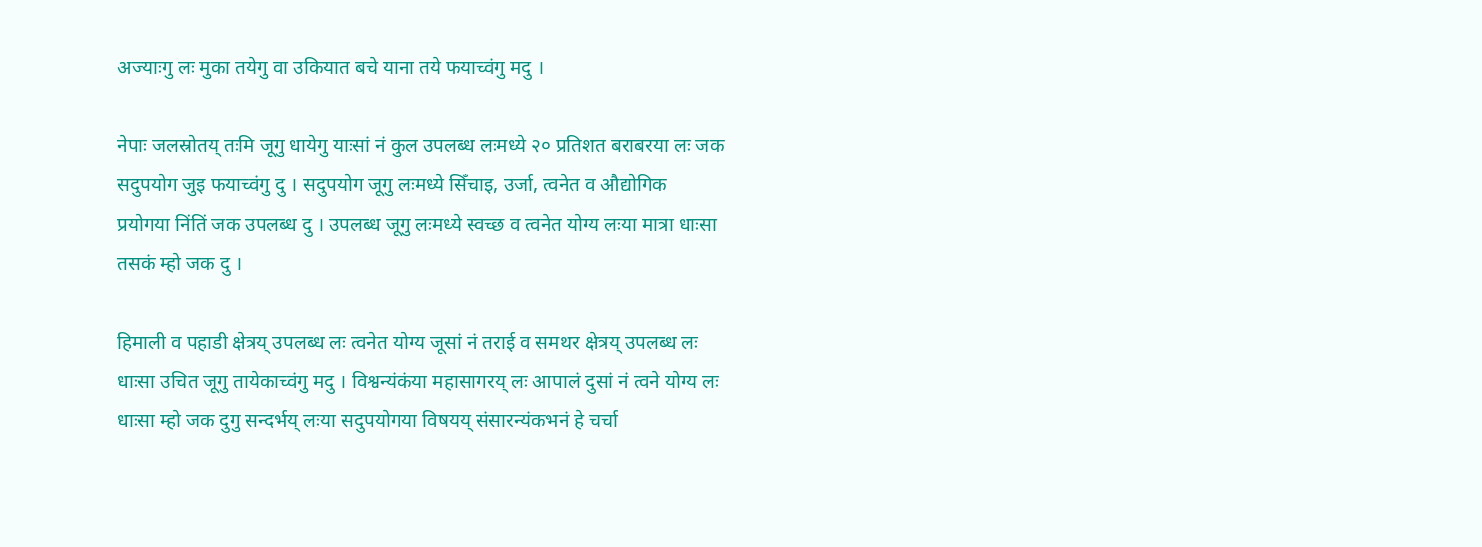अज्याःगु लः मुका तयेगु वा उकियात बचे याना तये फयाच्वंगु मदु ।

नेपाः जलस्रोतय् तःमि जूगु धायेगु याःसां नं कुल उपलब्ध लःमध्ये २० प्रतिशत बराबरया लः जक सदुपयोग जुइ फयाच्वंगु दु । सदुपयोग जूगु लःमध्ये सिँचाइ, उर्जा, त्वनेत व औद्योगिक प्रयोगया निंतिं जक उपलब्ध दु । उपलब्ध जूगु लःमध्ये स्वच्छ व त्वनेत योग्य लःया मात्रा धाःसा तसकं म्हो जक दु ।

हिमाली व पहाडी क्षेत्रय् उपलब्ध लः त्वनेत योग्य जूसां नं तराई व समथर क्षेत्रय् उपलब्ध लः धाःसा उचित जूगु तायेकाच्वंगु मदु । विश्वन्यंकंया महासागरय् लः आपालं दुसां नं त्वने योग्य लः धाःसा म्हो जक दुगु सन्दर्भय् लःया सदुपयोगया विषयय् संसारन्यंकभनं हे चर्चा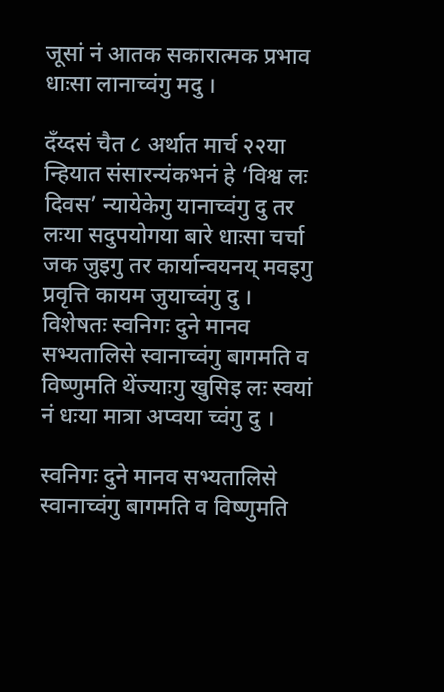जूसां नं आतक सकारात्मक प्रभाव धाःसा लानाच्वंगु मदु ।

दँय्दसं चैत ८ अर्थात मार्च २२या न्हियात संसारन्यंकभनं हे ‘विश्व लः दिवस’ न्यायेकेगु यानाच्वंगु दु तर लःया सदुपयोगया बारे धाःसा चर्चा जक जुइगु तर कार्यान्वयनय् मवइगु प्रवृत्ति कायम जुयाच्वंगु दु । विशेषतः स्वनिगः दुने मानव सभ्यतालिसे स्वानाच्वंगु बागमति व विष्णुमति थेंज्याःगु खुसिइ लः स्वयां नं धःया मात्रा अप्वया च्वंगु दु ।

स्वनिगः दुने मानव सभ्यतालिसे स्वानाच्वंगु बागमति व विष्णुमति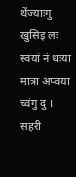थेंज्याःगु खुसिइ लः स्वयां नं धःया मात्रा अप्वया च्वंगु दु । सहरी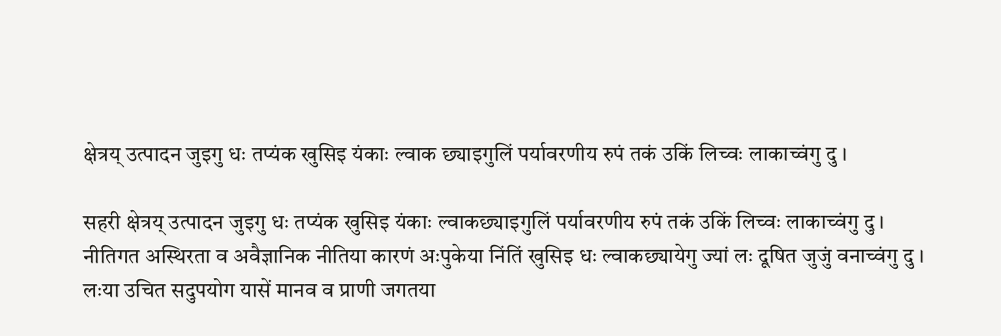क्षेत्रय् उत्पादन जुइगु धः तप्यंक खुसिइ यंकाः ल्वाक छ्याइगुलिं पर्यावरणीय रुपं तकं उकिं लिच्वः लाकाच्वंगु दु ।

सहरी क्षेत्रय् उत्पादन जुइगु धः तप्यंक खुसिइ यंकाः ल्वाकछ्याइगुलिं पर्यावरणीय रुपं तकं उकिं लिच्वः लाकाच्वंगु दु । नीतिगत अस्थिरता व अवैज्ञानिक नीतिया कारणं अःपुकेया निंतिं खुसिइ धः ल्वाकछ्यायेगु ज्यां लः दूषित जुजुं वनाच्वंगु दु । लःया उचित सदुपयोग यासें मानव व प्राणी जगतया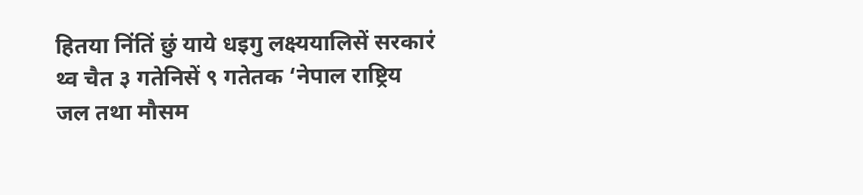हितया निंतिं छुं याये धइगु लक्ष्ययालिसें सरकारं थ्व चैत ३ गतेनिसें ९ गतेतक ‘नेपाल राष्ट्रिय जल तथा मौसम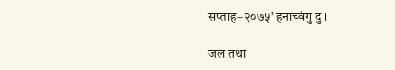सप्ताह–२०७५’ हनाच्वंगु दु ।

जल तथा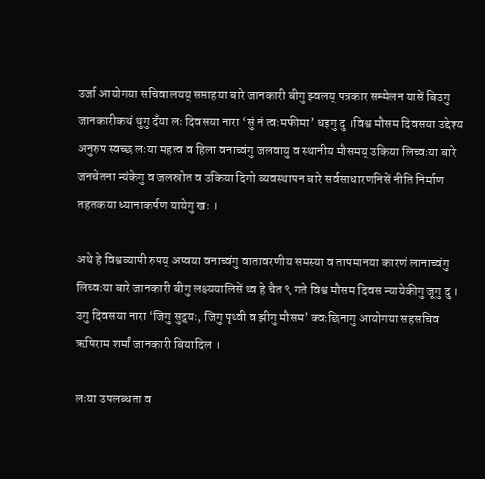उर्जा आयोगया सचिवालयय् सप्ताहया बारे जानकारी बीगु झ्वलय् पत्रकार सम्मेलन यासें बिउगु जानकारीकथं थुगु दँया लः दिवसया नारा ‘सुं नं त्वःमफीमा’ धइगु दु ।विश्व मौसम दिवसया उद्देश्य अनुरुप स्वच्छ लःया महत्व व हिला वनाच्वंगु जलवायु व स्थानीय मौसमय् उकिया लिच्वःया बारे जनचेतना न्यंकेगु व जलस्रोत व उकिया दिगो व्यवस्थापन बारे सर्वसाधारणनिसें नीति निर्माण तहतकया ध्यानाकर्षण यायेगु खः ।

अथे हे विश्वव्यापी रुपय् अप्वया वनाच्वंगु वातावरणीय समस्या व तापमानया कारणं लानाच्वंगु लिच्वःया बारे जानकारी बीगु लक्ष्ययालिसें थ्व हे चैत ९ गते विश्व मौसम दिवस न्यायेकीगु जूगु दु । उगु दिवसया नारा ‘जिगु सुद्र्यः, जिगु पृथ्वी व झीगु मौसम’ क्वःछिनागु आयोगया सहसचिव ऋषिराम शर्मां जानकारी बियादिल ।

लःया उपलब्धता व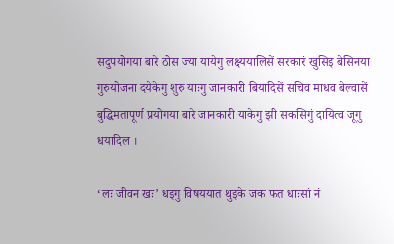सदुपयोगया बारे ठोस ज्या यायेगु लक्ष्ययालिसें सरकारं खुसिइ बेसिनया गुरुयोजना दयेकेगु शुरु याःगु जानकारी बियादिसें सचिव माधव बेल्वासें बुद्धिमतापूर्ण प्रयोगया बारे जानकारी याकेगु झी सकसिगुं दायित्व जूगु धयादिल ।

‘लः जीवन खः’ धइगु विषययात थुइके जक फत धाःसां नं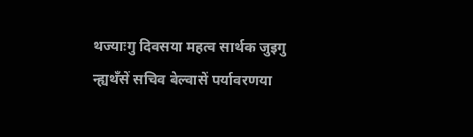थज्याःगु दिवसया महत्व सार्थक जुइगु न्ह्यथँसें सचिव बेल्वासें पर्यावरणया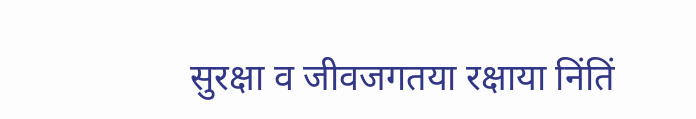सुरक्षा व जीवजगतया रक्षाया निंतिं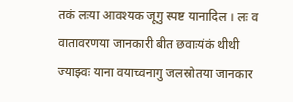तकं लःया आवश्यक जूगु स्पष्ट यानादिल । लः व वातावरणया जानकारी बीत छवाःयंकं थीथी ज्याझ्वः याना वयाच्वनागु जलस्रोतया जानकार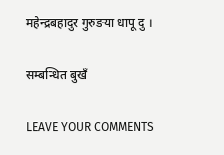महेन्द्रबहादुर गुरुङया धापू दु ।

सम्बन्धित बुखँ

LEAVE YOUR COMMENTS